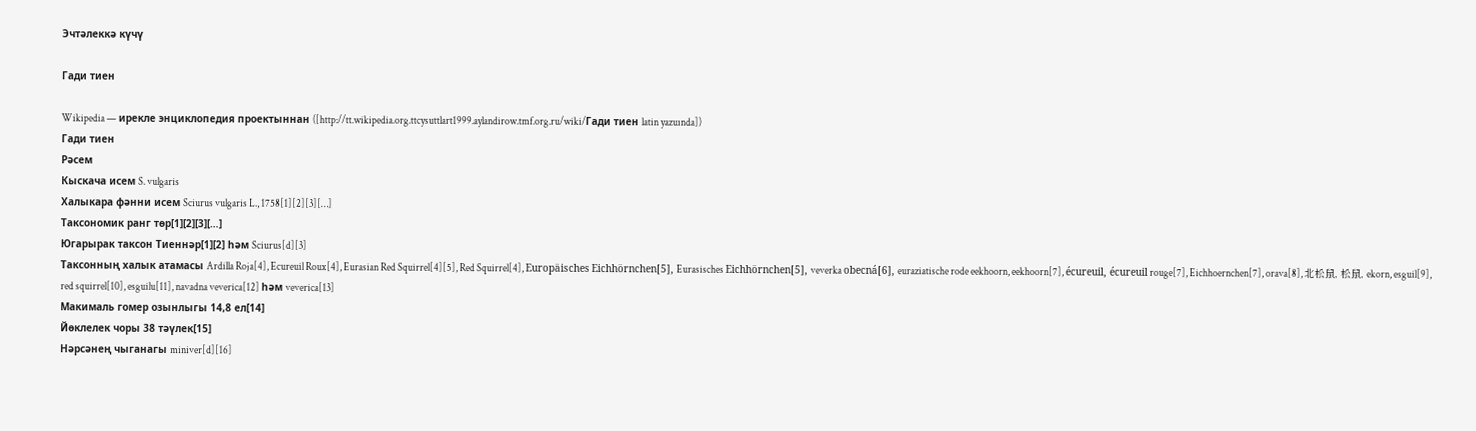Эчтәлеккә күчү

Гади тиен

Wikipedia — ирекле энциклопедия проектыннан ([http://tt.wikipedia.org.ttcysuttlart1999.aylandirow.tmf.org.ru/wiki/Гади тиен latin yazuında])
Гади тиен
Рәсем
Кыскача исем S. vulgaris
Халыкара фәнни исем Sciurus vulgaris L., 1758[1][2][3][…]
Таксономик ранг төр[1][2][3][…]
Югарырак таксон Тиеннәр[1][2] һәм Sciurus[d][3]
Таксонның халык атамасы Ardilla Roja[4], Ecureuil Roux[4], Eurasian Red Squirrel[4][5], Red Squirrel[4], Europäisches Eichhörnchen[5], Eurasisches Eichhörnchen[5], veverka obecná[6], euraziatische rode eekhoorn, eekhoorn[7], écureuil, écureuil rouge[7], Eichhoernchen[7], orava[8], 北松鼠, 松鼠, ekorn, esguil[9], red squirrel[10], esguilu[11], navadna veverica[12] һәм veverica[13]
Макималь гомер озынлыгы 14,8 ел[14]
Йөклелек чоры 38 тәүлек[15]
Нәрсәнең чыганагы miniver[d][16]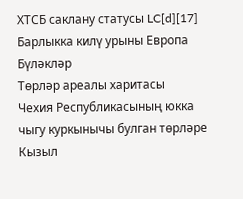ХТСБ саклану статусы LC[d][17]
Барлыкка килү урыны Европа
Бүләкләр
Төрләр ареалы харитасы
Чехия Республикасының юкка чыгу куркынычы булган төрләре Кызыл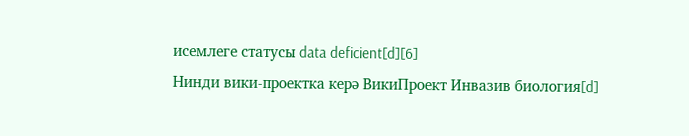исемлеге статусы data deficient[d][6]
Нинди вики-проектка керә ВикиПроект Инвазив биология[d]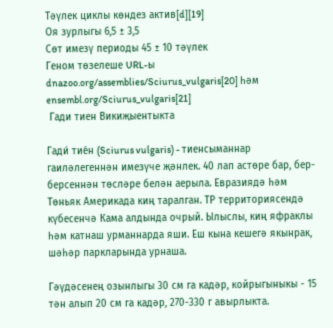Тәүлек циклы көндез актив[d][19]
Оя зурлыгы 6,5 ± 3,5
Сөт имезү периоды 45 ± 10 тәүлек
Геном төзелеше URL-ы dnazoo.org/assemblies/Sciurus_vulgaris[20] һәм ensembl.org/Sciurus_vulgaris[21]
 Гади тиен Викиҗыентыкта

Гади́ тие́н (Sciurus vulgaris) - тиенсыманнар гаиләлегеннән имезүче җәнлек. 40 лап астөре бар, бер-берсеннән төсләре белән аерыла. Евразиядә һәм Төньяк Америкада киң таралган. ТР территориясендә күбесенчә Кама алдында очрый. Ылыслы, киң яфраклы һәм катнаш урманнарда яши. Еш кына кешегә якынрак, шәһәр паркларында урнаша.

Гәүдәсенең озынлыгы 30 см га кадәр, койрыгыныкы - 15 тән алып 20 см га кадәр, 270-330 г авырлыкта.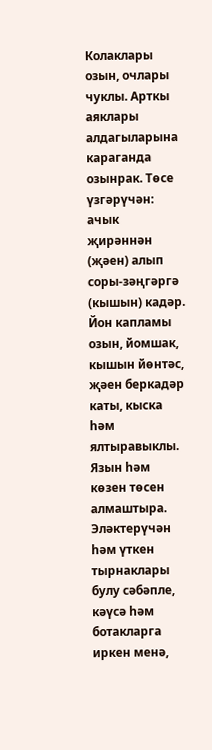Колаклары озын, очлары чуклы. Арткы аяклары алдагыларына караганда озынрак. Төсе үзгәрүчән: ачык җирәннән (җәен) алып соры-зәңгәргә (кышын) кадәр. Йон капламы озын, йомшак, кышын йөнтәс, җәен беркадәр каты, кыска һәм ялтыравыклы. Язын һәм көзен төсен алмаштыра. Эләктерүчән һәм үткен тырнаклары булу сәбәпле, кәүсә һәм ботакларга иркен менә,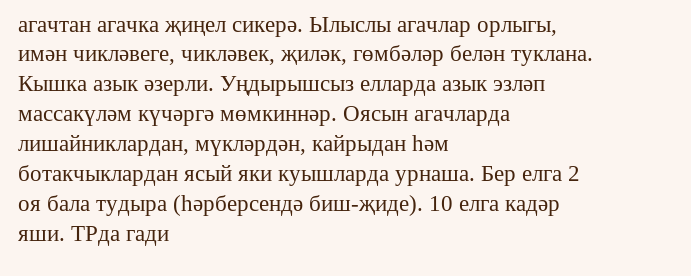агачтан агачка җиңел сикерә. Ылыслы агачлар орлыгы, имән чикләвеге, чикләвек, җиләк, гөмбәләр белән туклана. Кышка азык әзерли. Уңдырышсыз елларда азык эзләп массакүләм күчәргә мөмкиннәр. Оясын агачларда лишайниклардан, мүкләрдән, кайрыдан һәм ботакчыклардан ясый яки куышларда урнаша. Бер елга 2 оя бала тудыра (һәрберсендә биш-җиде). 10 елга кадәр яши. ТРда гади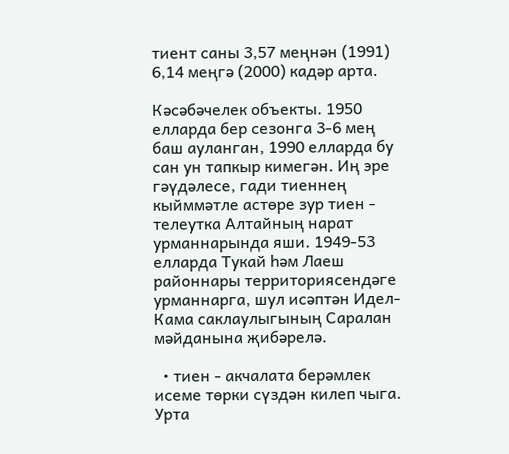тиент саны 3,57 меңнән (1991) 6,14 меңгә (2000) кадәр арта.

Кәсәбәчелек объекты. 1950 елларда бер сезонга 3-6 мең баш ауланган, 1990 елларда бу сан ун тапкыр кимегән. Иң эре гәүдәлесе, гади тиеннең кыйммәтле астөре зур тиен - телеутка Алтайның нарат урманнарында яши. 1949-53 елларда Тукай һәм Лаеш районнары территориясендәге урманнарга, шул исәптән Идел-Кама саклаулыгының Саралан мәйданына җибәрелә.

  • тиен - акчалата берәмлек исеме төрки сүздән килеп чыга. Урта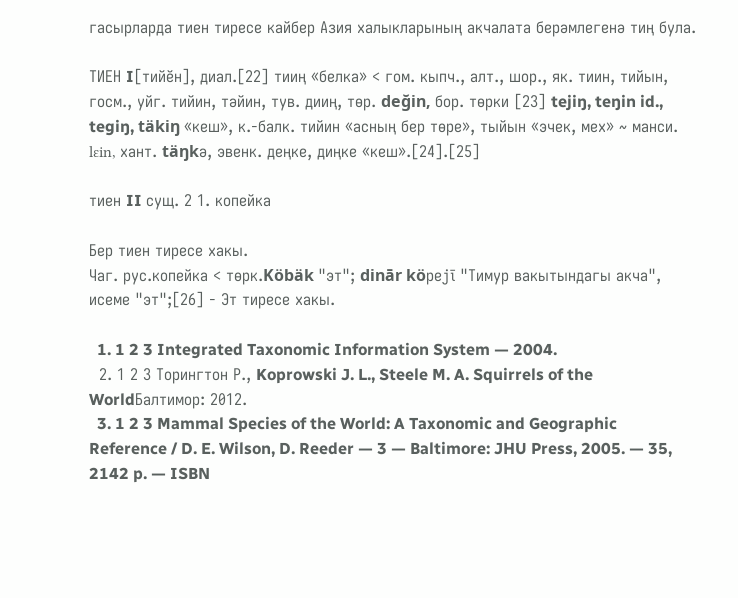гасырларда тиен тиресе кайбер Азия халыкларының акчалата берәмлегенә тиң була.

ТИЕН I[тийĕн], диал.[22] тииң «белка» < гом. кыпч., алт., шор., як. тиин, тийын, госм., уйг. тийин, тәйин, тув. дииң, төр. değin, бор. төрки [23] tejiŋ, teŋin id., tegiŋ, täkiŋ «кеш», к.-балк. тийин «асның бер төре», тыйын «эчек, мех» ~ манси. lεin, хант. täŋkә, эвенк. деңке, диңке «кеш».[24].[25]

тиен II сущ. 2 1. копейка

Бер тиен тиресе хакы.
Чаг. рус.копейка < төрк.Köbäk "эт"; dinār köреjī "Тимур вакытындагы акча", исеме "эт";[26] - Эт тиресе хакы.

  1. 1 2 3 Integrated Taxonomic Information System — 2004.
  2. 1 2 3 Торингтон Р., Koprowski J. L., Steele M. A. Squirrels of the WorldБалтимор: 2012.
  3. 1 2 3 Mammal Species of the World: A Taxonomic and Geographic Reference / D. E. Wilson, D. Reeder — 3 — Baltimore: JHU Press, 2005. — 35, 2142 p. — ISBN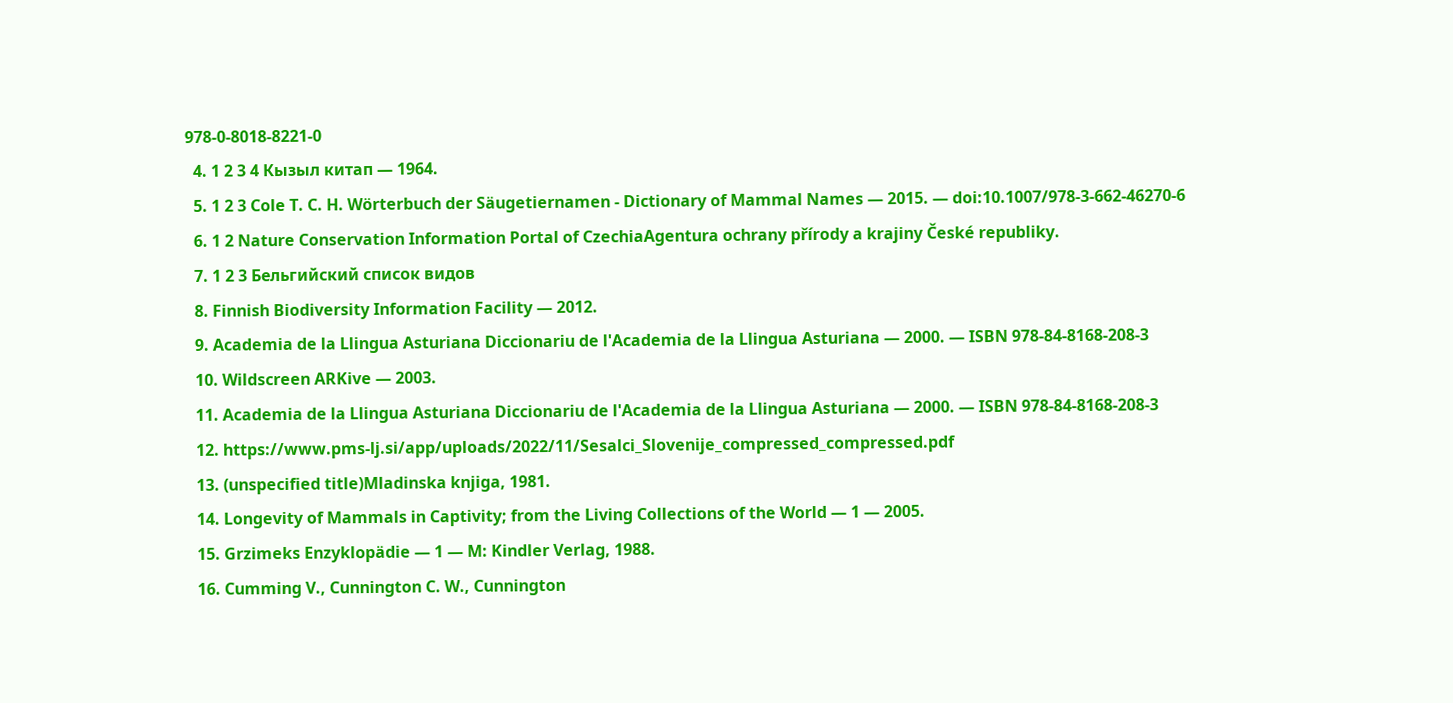978-0-8018-8221-0
  4. 1 2 3 4 Кызыл китап — 1964.
  5. 1 2 3 Cole T. C. H. Wörterbuch der Säugetiernamen - Dictionary of Mammal Names — 2015. — doi:10.1007/978-3-662-46270-6
  6. 1 2 Nature Conservation Information Portal of CzechiaAgentura ochrany přírody a krajiny České republiky.
  7. 1 2 3 Бельгийский список видов
  8. Finnish Biodiversity Information Facility — 2012.
  9. Academia de la Llingua Asturiana Diccionariu de l'Academia de la Llingua Asturiana — 2000. — ISBN 978-84-8168-208-3
  10. Wildscreen ARKive — 2003.
  11. Academia de la Llingua Asturiana Diccionariu de l'Academia de la Llingua Asturiana — 2000. — ISBN 978-84-8168-208-3
  12. https://www.pms-lj.si/app/uploads/2022/11/Sesalci_Slovenije_compressed_compressed.pdf
  13. (unspecified title)Mladinska knjiga, 1981.
  14. Longevity of Mammals in Captivity; from the Living Collections of the World — 1 — 2005.
  15. Grzimeks Enzyklopädie — 1 — M: Kindler Verlag, 1988.
  16. Cumming V., Cunnington C. W., Cunnington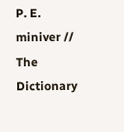P. E. miniver // The Dictionary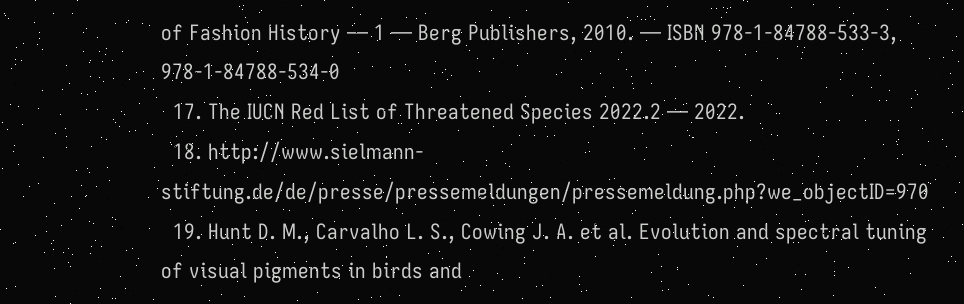of Fashion History — 1 — Berg Publishers, 2010. — ISBN 978-1-84788-533-3, 978-1-84788-534-0
  17. The IUCN Red List of Threatened Species 2022.2 — 2022.
  18. http://www.sielmann-stiftung.de/de/presse/pressemeldungen/pressemeldung.php?we_objectID=970
  19. Hunt D. M., Carvalho L. S., Cowing J. A. et al. Evolution and spectral tuning of visual pigments in birds and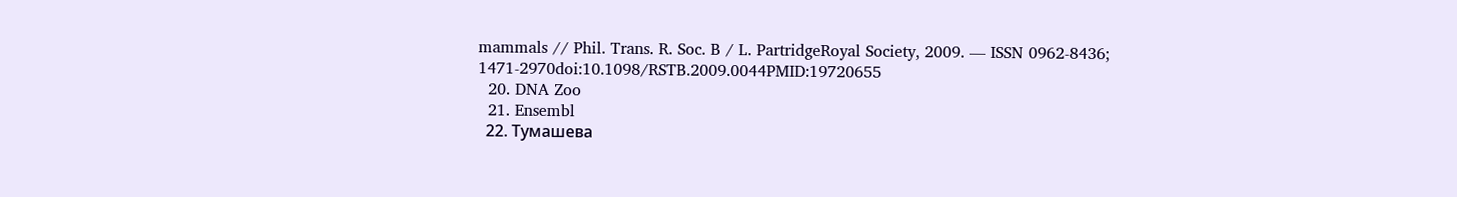mammals // Phil. Trans. R. Soc. B / L. PartridgeRoyal Society, 2009. — ISSN 0962-8436; 1471-2970doi:10.1098/RSTB.2009.0044PMID:19720655
  20. DNA Zoo
  21. Ensembl
  22. Тумашева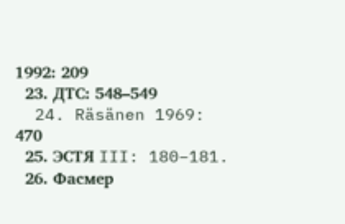1992: 209
  23. ДТС: 548–549
  24. Räsänen 1969: 470
  25. ЭСТЯ III: 180–181.
  26. Фасмер